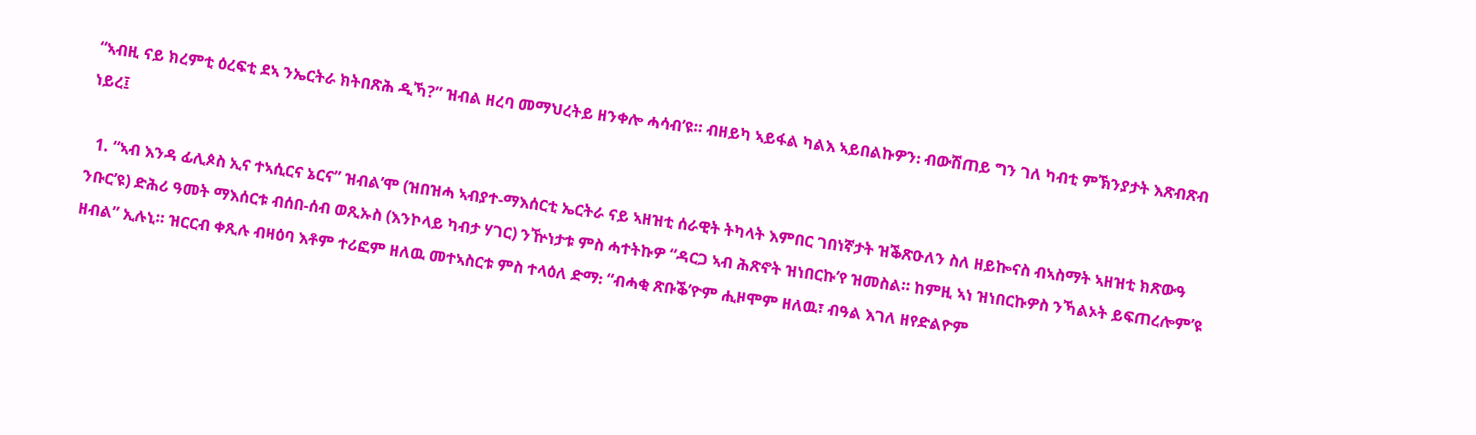“ኣብዚ ናይ ክረምቲ ዕረፍቲ ደኣ ንኤርትራ ክትበጽሕ ዲኻ?” ዝብል ዘረባ መማህረትይ ዘንቀሎ ሓሳብ’ዩ። ብዘይካ ኣይፋል ካልእ ኣይበልኩዎን᎓ ብውሽጠይ ግን ገለ ካብቲ ምኽንያታት እጽብጽብ ነይረ፤

  1. “ኣብ እንዳ ፊሊጶስ ኢና ተኣሲርና ኔርና” ዝብል’ሞ (ዝበዝሓ ኣብያተ-ማእሰርቲ ኤርትራ ናይ ኣዘዝቲ ሰራዊት ትካላት እምበር ገበነኛታት ዝቕጽዑለን ስለ ዘይኰናስ ብኣስማት ኣዘዝቲ ክጽውዓ ንቡር’ዩ) ድሕሪ ዓመት ማእሰርቱ ብሰበ-ሰብ ወጺኡስ (እንኮላይ ካብታ ሃገር) ንዅነታቱ ምስ ሓተትኩዎ “ዳርጋ ኣብ ሕጽኖት ዝነበርኩ’የ ዝመስል። ከምዚ ኣነ ዝነበርኩዎስ ንኻልኦት ይፍጠረሎም’ዩ ዘብል” ኢሉኒ። ዝርርብ ቀጺሉ ብዛዕባ እቶም ተሪፎም ዘለዉ መተኣስርቱ ምስ ተላዕለ ድማ᎓ “ብሓቂ ጽቡቕ’ዮም ሒዞሞም ዘለዉ፣ ብዓል እገለ ዘየድልዮም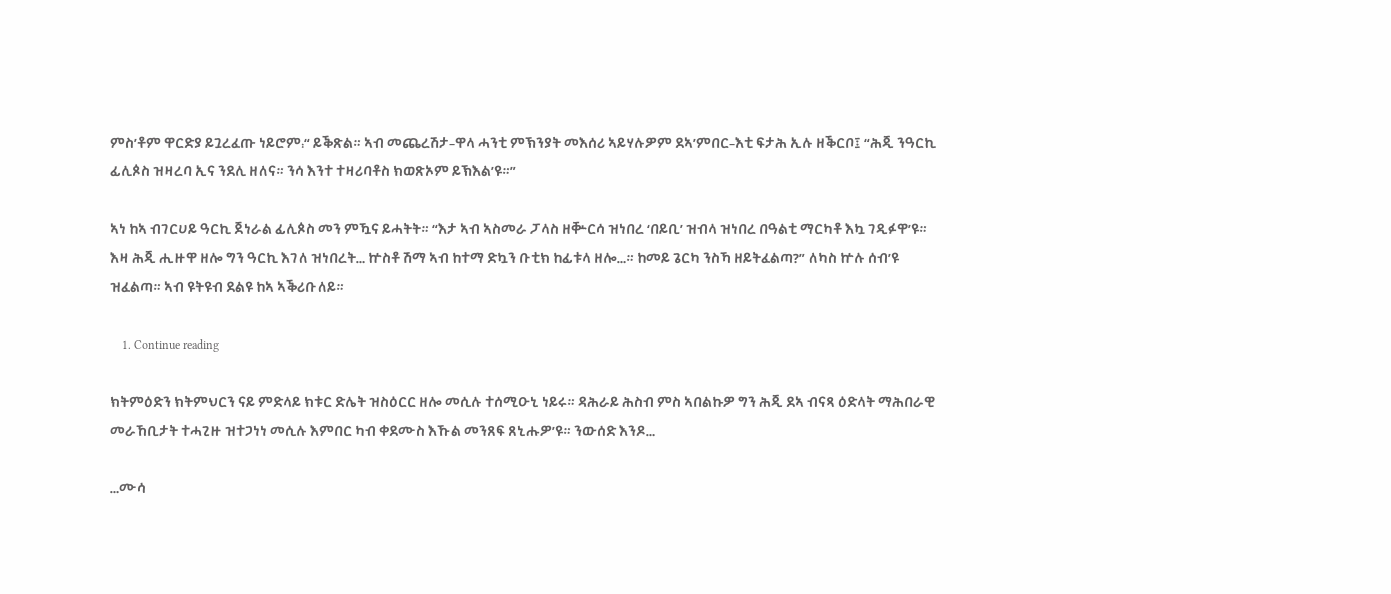ምስ’ቶም ዋርድያ ይጓረፈጡ ነይሮም᎓“ ይቕጽል። ኣብ መጨረሽታ–ዋላ ሓንቲ ምኽንያት መእሰሪ ኣይሃሉዎም ደኣ’ምበር–እቲ ፍታሕ ኢሉ ዘቕርቦ፤ “ሕጂ ንዓርኪ ፊሊጶስ ዝዛረባ ኢና ንደሊ ዘለና። ንሳ እንተ ተዛሪባቶስ ክወጽኦም ይኽእል’ዩ።”

ኣነ ከኣ ብገርሀይ ዓርኪ ጀነራል ፊሊጶስ መን ምዃና ይሓትት። “እታ ኣብ ኣስመራ ፓላስ ዘቝርሳ ዝነበረ ‘በይቢ’ ዝብላ ዝነበረ በዓልቲ ማርካቶ እኳ ገዲፉዋ’ዩ። እዛ ሕጂ ሒዙዋ ዘሎ ግን ዓርኪ እገለ ዝነበረት… ኵስቶ ሽማ ኣብ ከተማ ድኳን ቡቲክ ከፊቱላ ዘሎ…። ከመይ ጌርካ ንስኻ ዘይትፈልጣ?” ለካስ ኵሉ ሰብ’ዩ ዝፈልጣ። ኣብ ዩትዩብ ደልዩ ከኣ ኣቕሪቡለይ።

    1. Continue reading

ክትምዕድን ክትምህርን ናይ ምድላይ ክቱር ድሌት ዝስዕርር ዘሎ መሲሉ ተሰሚዑኒ ነይሩ። ዳሕራይ ሕስብ ምስ ኣበልኩዎ ግን ሕጂ ደኣ ብናጻ ዕድላት ማሕበራዊ መራኸቢታት ተሓጊዙ ዝተጋነነ መሲሉ እምበር ካብ ቀደሙስ እኹል መንጸፍ ጸኒሑዎ’ዩ። ንውሰድ እንዶ…

…ሙሳ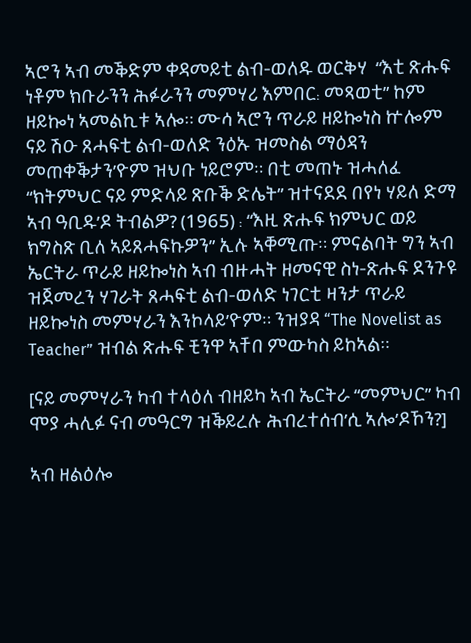ኣሮን ኣብ መቕድም ቀዳመይቲ ልብ-ወለዱ ወርቅሃ  “እቲ ጽሑፍ ነቶም ክቡራንን ሕፉራንን መምሃሪ እምበር᎓ መጻወቲ” ከም ዘይኰነ ኣመልኪቱ ኣሎ። ሙሳ ኣሮን ጥራይ ዘይኰነስ ኵሎም ናይ ሽዑ ጸሓፍቲ ልብ-ወለድ ንዕኡ ዝመስል ማዕዳን መጠቀቕታን’ዮም ዝህቡ ነይሮም። በቲ መጠኑ ዝሓለፈ “ክትምህር ናይ ምድላይ ጽቡቕ ድሌት” ዝተናደደ በየነ ሃይለ ድማ ኣብ ዓቢዱ’ዶ ትብልዎ? (1965) ᎓ “እዚ ጽሑፍ ክምህር ወይ ክግስጽ ቢለ ኣይጸሓፍኩዎን” ኢሉ ኣቐሚጡ። ምናልባት ግን ኣብ ኤርትራ ጥራይ ዘይኰነስ ኣብ ብዙሓት ዘመናዊ ስነ-ጽሑፍ ደንጉዩ ዝጀመረን ሃገራት ጸሓፍቲ ልብ-ወለድ ነገርቲ ዛንታ ጥራይ ዘይኰነስ መምሃራን እንኮላይ’ዮም። ንዝያዳ “The Novelist as Teacher” ዝብል ጽሑፍ ቺንዋ ኣቸበ ምውካስ ይከኣል።

[ናይ መምሃራን ካብ ተላዕለ ብዘይካ ኣብ ኤርትራ “መምህር” ካብ ሞያ ሓሊፉ ናብ መዓርግ ዝቕይረሉ ሕብረተሰብ’ሲ ኣሎ’ዶኾን?]

ኣብ ዘልዕሎ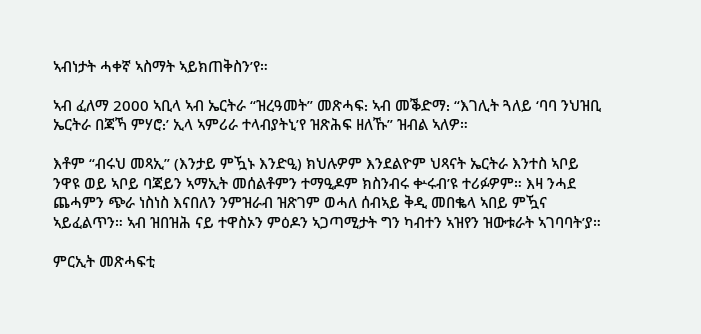ኣብነታት ሓቀኛ ኣስማት ኣይክጠቅስን’የ።

ኣብ ፈለማ 2000 ኣቢላ ኣብ ኤርትራ “ዝረዓመት” መጽሓፍ᎓ ኣብ መቕድማ᎓ “እገሊት ጓለይ ‘ባባ ንህዝቢ ኤርትራ በጃኻ ምሃሮ᎓’ ኢላ ኣምሪራ ተላብያትኒ’የ ዝጽሕፍ ዘለኹ” ዝብል ኣለዎ።

እቶም “ብሩህ መጻኢ” (እንታይ ምዃኑ እንድዒ) ክህሉዎም እንደልዮም ህጻናት ኤርትራ እንተስ ኣቦይ ንዋዩ ወይ ኣቦይ ባጃይን ኣማኢት መሰልቶምን ተማዒዶም ክስንብሩ ቍሩብ’ዩ ተሪፉዎም። እዛ ንሓደ ጨሓምን ጭራ ነስነስ እናበለን ንምዝራብ ዝጽገም ወሓለ ሰብኣይ ቅዲ መበቈላ ኣበይ ምዃና ኣይፈልጥን። ኣብ ዝበዝሕ ናይ ተዋስኦን ምዕዶን ኣጋጣሚታት ግን ካብተን ኣዝየን ዝውቱራት ኣገባባት’ያ።

ምርኢት መጽሓፍቲ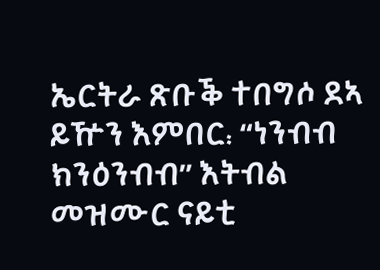ኤርትራ ጽቡቕ ተበግሶ ደኣ ይዅን እምበር᎓ “ነንብብ ክንዕንብብ” እትብል መዝሙር ናይቲ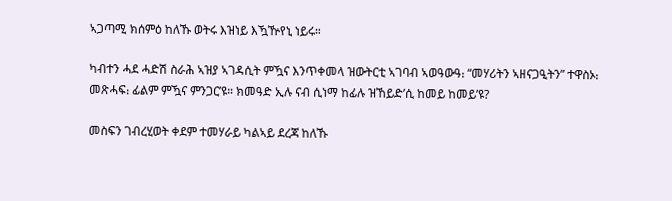ኣጋጣሚ ክሰምዕ ከለኹ ወትሩ እዝነይ እዃዅየኒ ነይሩ።

ካብተን ሓደ ሓድሽ ስራሕ ኣዝያ ኣገዳሲት ምዃና እንጥቀመላ ዝውትርቲ ኣገባብ ኣወዓውዓ᎓ “መሃሪትን ኣዘናጋዒትን” ተዋስኦ᎓ መጽሓፍ᎓ ፊልም ምዃና ምንጋር’ዩ። ክመዓድ ኢሉ ናብ ሲነማ ከፊሉ ዝኸይድ’ሲ ከመይ ከመይ’ዩ?

መስፍን ገብረሂወት ቀደም ተመሃራይ ካልኣይ ደረጃ ከለኹ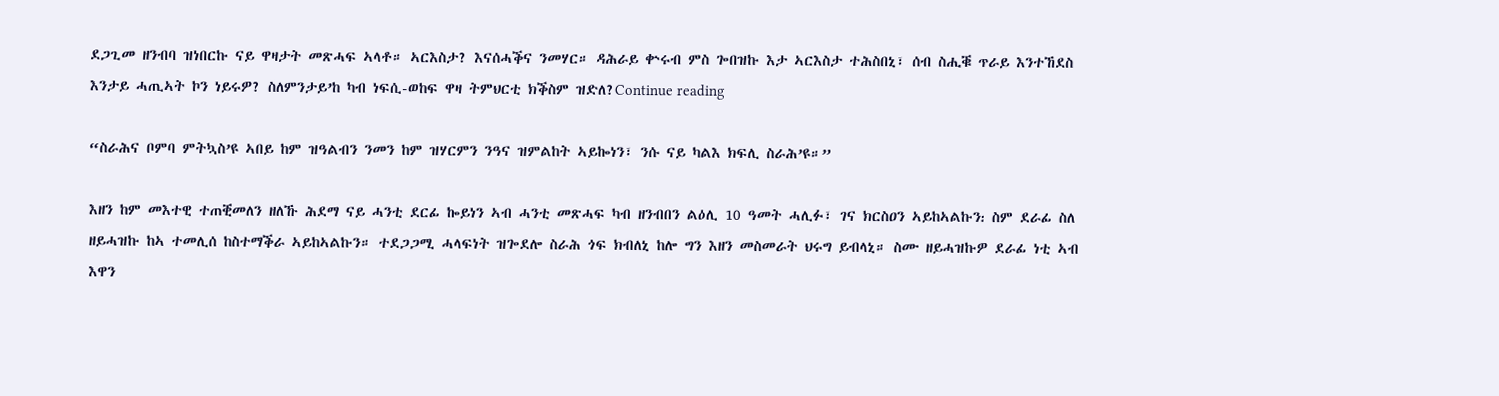ደጋጊመ ዘንብባ ዝነበርኩ ናይ ዋዛታት መጽሓፍ ኣላቶ። ኣርእስታ? እናሰሓቕና ንመሃር። ዳሕራይ ቍሩብ ምስ ጐበዝኩ እታ ኣርእስታ ተሕስበኒ፣ ሰብ ስሒቑ ጥራይ እንተኸደስ እንታይ ሓጢኣት ኮን ነይሩዎ? ስለምንታይ’ከ ካብ ነፍሲ-ወከፍ ዋዛ ትምህርቲ ክቕስም ዝድለ?Continue reading

“ስራሕና ቦምባ ምትኳስ’ዩ ኣበይ ከም ዝዓልብን ንመን ከም ዝሃርምን ንዓና ዝምልከት ኣይኰነን፣ ንሱ ናይ ካልእ ክፍሊ ስራሕ’ዩ።”

እዘን ከም መእተዊ ተጠቒመለን ዘለኹ ሕደማ ናይ ሓንቲ ደርፊ ኰይነን ኣብ ሓንቲ መጽሓፍ ካብ ዘንብበን ልዕሊ 10 ዓመት ሓሊፉ፣ ገና ክርስዐን ኣይከኣልኩን᎓ ስም ደራፊ ስለ ዘይሓዝኩ ከኣ ተመሊሰ ከስተማቕራ ኣይከኣልኩን። ተደጋጋሚ ሓላፍነት ዝጐደሎ ስራሕ ጎፍ ክብለኒ ከሎ ግን እዘን መስመራት ህሩግ ይብላኒ። ስሙ ዘይሓዝኩዎ ደራፊ ነቲ ኣብ እዋን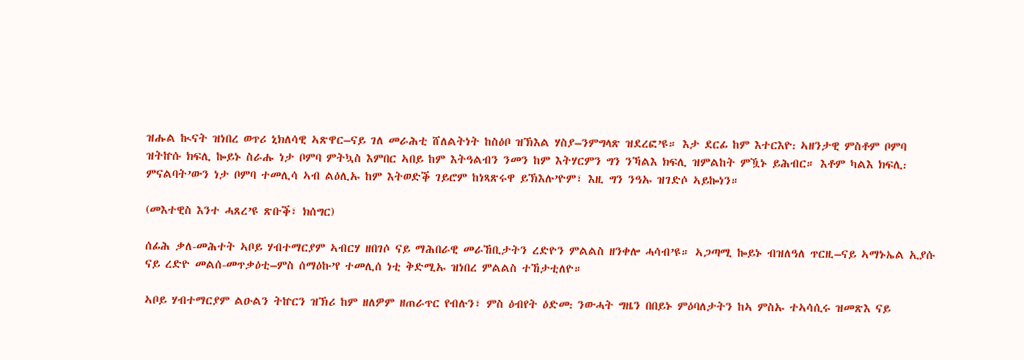ዝሑል ኲናት ዝነበረ ወጥሪ ኒክለሳዊ ኣጽዋር–ናይ ገለ መራሕቲ ሸለልትነት ከስዕቦ ዝኽእል ሃስያ–ንምግላጽ ዝደረፎ’ዩ። እታ ደርፊ ከም እተርእዮ᎓ ኣዘንታዊ ምስቶም ቦምባ ዝትኵሱ ክፍሊ ኰይኑ ስራሑ ነታ ቦምባ ምትኳስ እምበር ኣበይ ከም እትዓልብን ንመን ከም እትሃርምን ግን ንኻልእ ክፍሊ ዝምልከት ምዃኑ ይሕብር። እቶም ካልእ ክፍሊ᎓ ምናልባት’ውን ነታ ቦምባ ተመሊሳ ኣብ ልዕሊኡ ከም እትወድቕ ገይሮም ከነጻጽሩዋ ይኽእሉ’ዮም፣ እዚ ግን ንዓኡ ዝገድሶ ኣይኰነን።

(መእተዊስ እንተ ሓጸረ’ዩ ጽቡቕ፣ ክሰግር)

ሰፊሕ ቃለ-መሕተት ኣቦይ ሃብተማርያም ኣብርሃ ዘበገሶ ናይ ማሕበራዊ መራኸቢታትን ረድዮን ምልልስ ዘንቀሎ ሓሳብ’ዩ። ኣጋጣሚ ኰይኑ ብዝለዓለ ጥርዚ–ናይ ኣማኑኤል ኢያሱ ናይ ረድዮ መልሰ-መጥቃዕቲ–ምስ ሰማዕኩ’የ ተመሊሰ ነቲ ቅድሚኡ ዝነበረ ምልልስ ተኸታቲለዮ።

ኣቦይ ሃብተማርያም ልዑልን ትኵርን ዝኽሪ ከም ዘለዎም ዘጠራጥር የብሉን፣ ምስ ዕብየት ዕድመ᎓ ንውሓት ግዜን በበይኑ ምዕባለታትን ከኣ ምስኡ ተኣሳሲሩ ዝመጽእ ናይ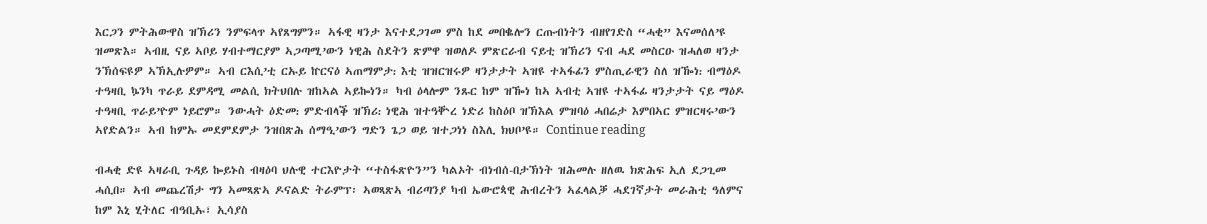እርጋን ምትሕውዋስ ዝኽሪን ንምፍላጥ ኣየጸግምን። ኣፋዊ ዛንታ እናተደጋገመ ምስ ከደ መበቈሎን ርጡብነትን ብዘየገድስ “ሓቂ” እናመሰለ’ዩ ዝመጽእ። ኣብዚ ናይ ኣቦይ ሃብተማርያም ኣጋጣሚ’ውን ነዊሕ ስደትን ጽምዋ ዝወለዶ ምጽርራብ ናይቲ ዝኽሪን ናብ ሓደ መስርዑ ዝሓለወ ዛንታ ንኽሰፍዩዎ ኣኽኢሉዎም። ኣብ ርእሲ’ቲ ርኡይ ኵርናዕ ኣጠማምታ᎓ እቲ ዝዝርዝሩዎ ዛንታታት ኣዝዩ ተኣፋፊን ምስጢራዊን ስለ ዝዀነ᎓ ብማዕዶ ተዓዛቢ ኴንካ ጥራይ ደምዳሚ መልሲ ክትህበሉ ዝከኣል ኣይኰነን። ካብ ዕላሎም ንጹር ከም ዝዀነ ከኣ ኣብቲ ኣዝዩ ተኣፋፊ ዛንታታት ናይ ማዕዶ ተዓዛቢ ጥራይ’ዮም ነይሮም። ንውሓት ዕድመ᎓ ምድብላቕ ዝኽሪ᎓ ነዊሕ ዝተዓቝረ ነድሪ ከስዕቦ ዝኽእል ምዝባዕ ሓበሬታ እምበኣር ምዝርዛሩ’ውን ኣየድልን። ኣብ ከምኡ መደምደምታ ንዝበጽሕ ሰማዒ’ውን ግድን ጌጋ ወይ ዝተጋነነ ስእሊ ክህቦ’ዩ። Continue reading

ብሓቂ ድዩ ኣዛራቢ ጉዳይ ኰይኑስ ብዛዕባ ህሉዊ ተርእዮታት “ተስፋጽዮን”ን ካልኦት ብነብሰ-በታኽነት ዝሕመሉ ዘለዉ ክጽሕፍ ኢለ ደጋጊመ ሓሲበ። ኣብ መጨረሽታ ግን ኣመጻጽኣ ዶናልድ ትራምፕ፡ ኣወጻጽኣ ብሪጣንያ ካብ ኤውሮጳዊ ሕብረትን ኣፈላልቓ ሓደገኛታት መራሕቲ ዓለምና ከም እኒ ሂትለር ብዓቢኡ፣ ኢሳያስ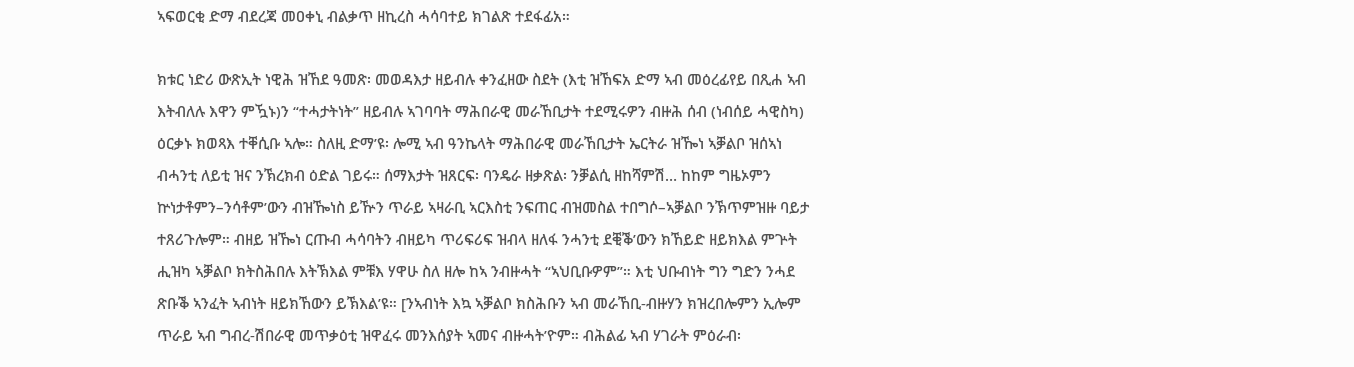ኣፍወርቂ ድማ ብደረጃ መዐቀኒ ብልቃጥ ዘኪረስ ሓሳባተይ ክገልጽ ተደፋፊአ።

ክቱር ነድሪ ውጽኢት ነዊሕ ዝኸደ ዓመጽ፡ መወዳእታ ዘይብሉ ቀንፈዘው ስደት (እቲ ዝኸፍአ ድማ ኣብ መዕረፊየይ በጺሐ ኣብ እትብለሉ እዋን ምዃኑ)ን “ተሓታትነት” ዘይብሉ ኣገባባት ማሕበራዊ መራኸቢታት ተደሚሩዎን ብዙሕ ሰብ (ነብሰይ ሓዊስካ) ዕርቃኑ ክወጻእ ተቐሲቡ ኣሎ። ስለዚ ድማ’ዩ፡ ሎሚ ኣብ ዓንኬላት ማሕበራዊ መራኸቢታት ኤርትራ ዝዀነ ኣቓልቦ ዝሰኣነ ብሓንቲ ለይቲ ዝና ንኽረክብ ዕድል ገይሩ። ሰማእታት ዝጸርፍ፡ ባንዴራ ዘቃጽል፡ ንቓልሲ ዘከሻምሽ… ከከም ግዜኦምን ኵነታቶምን–ንሳቶም’ውን ብዝዀነስ ይዅን ጥራይ ኣዛራቢ ኣርእስቲ ንፍጠር ብዝመስል ተበግሶ–ኣቓልቦ ንኽጥምዝዙ ባይታ ተጸሪጉሎም። ብዘይ ዝዀነ ርጡብ ሓሳባትን ብዘይካ ጥሪፍሪፍ ዝብላ ዘለፋ ንሓንቲ ደቒቕ’ውን ክኸይድ ዘይክእል ምጕት ሒዝካ ኣቓልቦ ክትስሕበሉ እትኽእል ምቹእ ሃዋሁ ስለ ዘሎ ከኣ ንብዙሓት “ኣህቢቡዎም”። እቲ ህቡብነት ግን ግድን ንሓደ ጽቡቕ ኣንፈት ኣብነት ዘይክኸውን ይኽእል’ዩ። [ንኣብነት እኳ ኣቓልቦ ክስሕቡን ኣብ መራኸቢ-ብዙሃን ክዝረበሎምን ኢሎም ጥራይ ኣብ ግብረ-ሽበራዊ መጥቃዕቲ ዝዋፈሩ መንእሰያት ኣመና ብዙሓት’ዮም። ብሕልፊ ኣብ ሃገራት ምዕራብ፡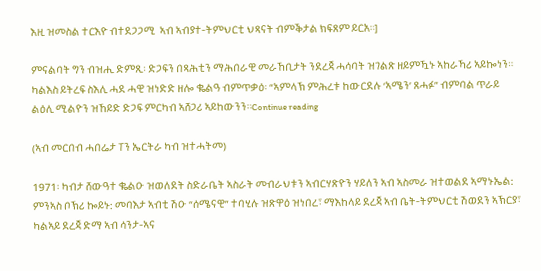እዚ ዝመስል ተርእዮ ብተደጋጋሚ  ኣብ ኣብያተ-ትምህርቲ ህጻናት ብምቕታል ክፍጸም ይርአ።]

ምናልባት ግን ብዝሒ ድምጺ፡ ድጋፍን በጻሕቲን ማሕበራዊ መራኸቢታት ንደረጃ ሓሳባት ዝገልጽ ዘይምዃኑ ኣከራኻሪ ኣይኰነን። ካልእስ ይትረፍ ስእሊ ሓደ ሓዊ ዝነድድ ዘሎ ቈልዓ ብምጥቃዕ፡ “ኣምላኽ ምሕረቱ ከውርደሉ ‘ኣሜን’ ጸሓፉ” ብምባል ጥራይ ልዕሊ ሚልዮን ዝኸይድ ድጋፍ ምርካብ ኣሸጋሪ ኣይከውንን።Continue reading

(ኣብ መርበብ ሓበሬታ ፐን ኤርትራ ካብ ዝተሓትመ)

1971፡ ካብታ ሸውዓተ ቈልዑ ዝወለደት ስድራቤት ኣስራት መብራህቱን ኣብርሃጽዮን ሃይለን ኣብ ኣስመራ ዝተወልደ ኣማኑኤል: ምንኣስ ቦኽሪ ኰይኑ: መባእታ ኣብቲ ሽዑ “ሰሜናዊ” ተባሂሉ ዝጽዋዕ ዝነበረ፣ ማእከላይ ደረጃ ኣብ ቤት-ትምህርቲ ሽወደን ኣኽርያ፣ ካልኣይ ደረጃ ድማ ኣብ ሳንታ-ኣና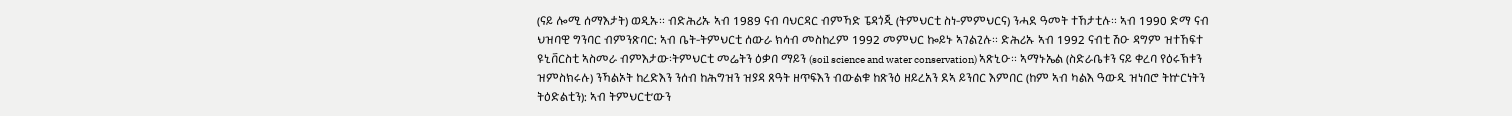(ናይ ሎሚ ሰማእታት) ወዲኡ። ብድሕሪኡ ኣብ 1989 ናብ ባህርዳር ብምኻድ ፔዳጎጂ (ትምህርቲ ስነ-ምምህርና) ንሓደ ዓመት ተኸታቲሉ። ኣብ 1990 ድማ ናብ ህዝባዊ ግንባር ብምንጽባር: ኣብ ቤት-ትምህርቲ ሰውራ ክሳብ መስከረም 1992 መምህር ኰይኑ ኣገልጊሉ። ድሕሪኡ ኣብ 1992 ናብቲ ሽዑ ዳግም ዝተኸፍተ ዩኒቨርስቲ ኣስመራ ብምእታው፡ትምህርቲ መሬትን ዕቃበ ማይን (soil science and water conservation) ኣጽኒዑ። ኣማኑኤል (ስድራቤቱን ናይ ቀረባ የዕሩኽቱን ዝምስክሩሉ) ንኻልኦት ከረድእን ንሰብ ከሕግዝን ዝያዳ ጸዓት ዘጥፍእን ብውልቁ ከጽንዕ ዘይረአን ደኣ ይንበር እምበር (ከም ኣብ ካልእ ዓውዲ ዝነበሮ ትኵርነትን ትዕድልቲን): ኣብ ትምህርቲ’ውን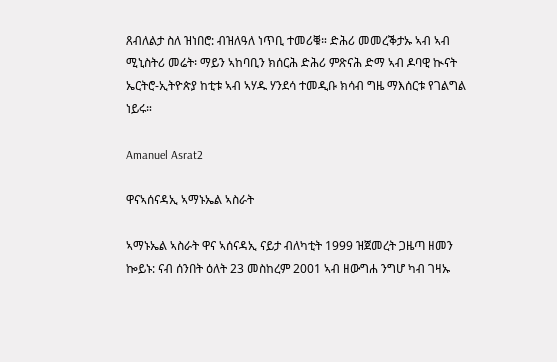ጸብለልታ ስለ ዝነበሮ: ብዝለዓለ ነጥቢ ተመሪቑ። ድሕሪ መመረቕታኡ ኣብ ኣብ ሚኒስትሪ መሬት፡ ማይን ኣከባቢን ክሰርሕ ድሕሪ ምጽናሕ ድማ ኣብ ዶባዊ ኲናት ኤርትሮ-ኢትዮጵያ ከቲቱ ኣብ ኣሃዱ ሃንደሳ ተመዲቡ ክሳብ ግዜ ማእሰርቱ የገልግል ነይሩ።

Amanuel Asrat2

ዋናኣሰናዳኢ ኣማኑኤል ኣስራት

ኣማኑኤል ኣስራት ዋና ኣሰናዳኢ ናይታ ብለካቲት 1999 ዝጀመረት ጋዜጣ ዘመን ኰይኑ: ናብ ሰንበት ዕለት 23 መስከረም 2001 ኣብ ዘውግሐ ንግሆ ካብ ገዛኡ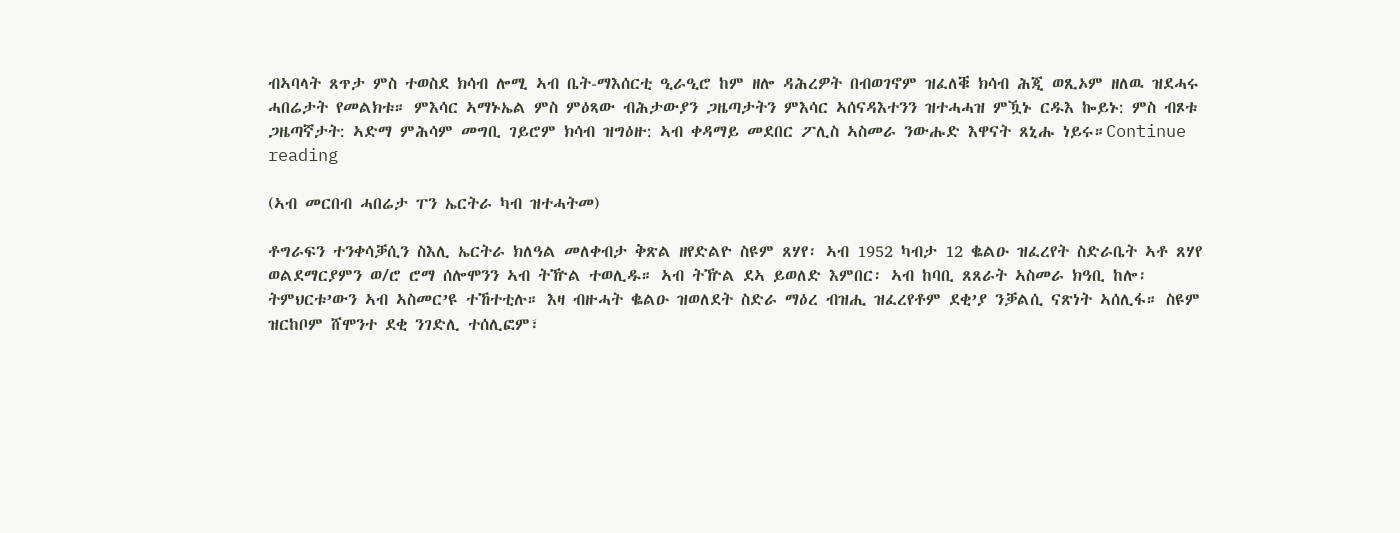ብኣባላት ጸጥታ ምስ ተወስደ ክሳብ ሎሚ ኣብ ቤት-ማእሰርቲ ዒራዒሮ ከም ዘሎ ዳሕረዎት በብወገኖም ዝፈለቑ ክሳብ ሕጂ ወጺኦም ዘለዉ ዝደሓሩ ሓበሬታት የመልክቱ። ምእሳር ኣማኑኤል ምስ ምዕጻው ብሕታውያን ጋዜጣታትን ምእሳር ኣሰናዳእተንን ዝተሓሓዝ ምዃኑ ርዱእ ኰይኑ: ምስ ብጾቱ ጋዜጣኛታት: ኣድማ ምሕሳም መግቢ ገይሮም ክሳብ ዝግዕዙ: ኣብ ቀዳማይ መደበር ፖሊስ ኣስመራ ንውሑድ እዋናት ጸኒሑ ነይሩ።Continue reading

(ኣብ መርበብ ሓበሬታ ፐን ኤርትራ ካብ ዝተሓትመ)

ቶግራፍን ተንቀሳቓሲን ስእሊ ኤርትራ ክለዓል መለቀብታ ቅጽል ዘየድልዮ ስዩም ጸሃየ፡ ኣብ 1952 ካብታ 12 ቈልዑ ዝፈረየት ስድራቤት ኣቶ ጸሃየ ወልደማርያምን ወ/ሮ ሮማ ሰሎሞንን ኣብ ትዅል ተወሊዱ። ኣብ ትዅል ደኣ ይወለድ እምበር፡ ኣብ ከባቢ ጸጸራት ኣስመራ ክዓቢ ከሎ፡ ትምህርቱ’ውን ኣብ ኣስመር’ዩ ተኸተቲሉ። እዛ ብዙሓት ቈልዑ ዝወለደት ስድራ ማዕረ ብዝሒ ዝፈረየቶም ደቂ’ያ ንቓልሲ ናጽነት ኣሰሊፋ። ስዩም ዝርከቦም ሸሞንተ ደቂ ንገድሊ ተሰሊፎም፣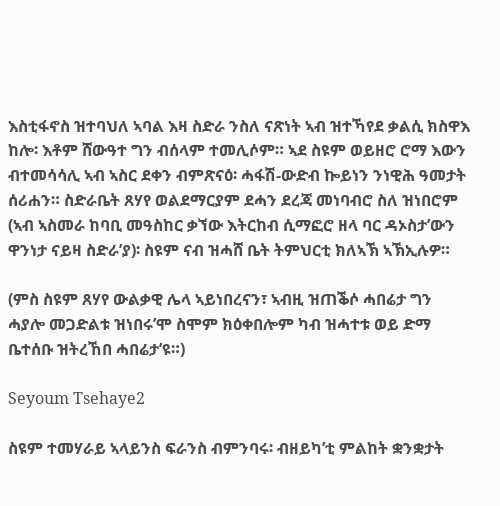እስቲፋኖስ ዝተባህለ ኣባል እዛ ስድራ ንስለ ናጽነት ኣብ ዝተኻየደ ቃልሲ ክስዋእ ከሎ፡ እቶም ሸውዓተ ግን ብሰላም ተመሊሶም። ኣደ ስዩም ወይዘሮ ሮማ እውን ብተመሳሳሊ ኣብ ኣስር ደቀን ብምጽናዕ፡ ሓፋሽ-ውድብ ኰይነን ንነዊሕ ዓመታት ሰሪሐን። ስድራቤት ጸሃየ ወልደማርያም ደሓን ደረጃ መነባብሮ ስለ ዝነበሮም (ኣብ ኣስመራ ከባቢ መዓስከር ቃኘው እትርከብ ሲማፎሮ ዘላ ባር ዳኦስታ’ውን ዋንነታ ናይዛ ስድራ’ያ)፡ ስዩም ናብ ዝሓሸ ቤት ትምህርቲ ክለኣኽ ኣኽኢሉዎ።

(ምስ ስዩም ጸሃየ ውልቃዊ ሌላ ኣይነበረናን፣ ኣብዚ ዝጠቕሶ ሓበሬታ ግን ሓያሎ መጋድልቱ ዝነበሩ’ሞ ስሞም ክዕቀበሎም ካብ ዝሓተቱ ወይ ድማ ቤተሰቡ ዝትረኸበ ሓበሬታ’ዩ።)

Seyoum Tsehaye2

ስዩም ተመሃራይ ኣላይንስ ፍራንስ ብምንባሩ፡ ብዘይካ’ቲ ምልከት ቋንቋታት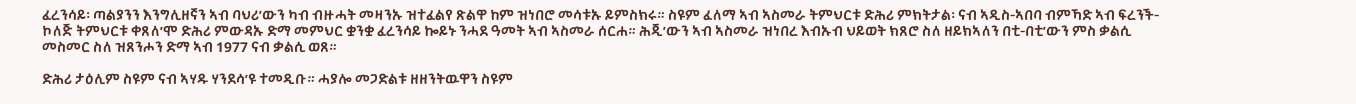ፈረንሳይ፡ ጣልያንን እንግሊዘኛን ኣብ ባህሪ’ውን ካብ ብዙሓት መዛንኡ ዝተፈልየ ጽልዋ ከም ዝነበሮ መሳቱኡ ይምስክሩ። ስዩም ፈለማ ኣብ ኣስመራ ትምህርቱ ድሕሪ ምክትታል፡ ናብ ኣዲስ-ኣበባ ብምኻድ ኣብ ፍረንች-ኮለጅ ትምህርቱ ቀጸለ’ሞ ድሕሪ ምውዳኡ ድማ መምህር ቋንቋ ፈረንሳይ ኰይኑ ንሓደ ዓመት ኣብ ኣስመራ ሰርሐ። ሕጂ’ውን ኣብ ኣስመራ ዝነበረ እብኡብ ህይወት ክጸሮ ስለ ዘይክኣለን በቲ-በቲ’ውን ምስ ቃልሲ መስመር ስለ ዝጸንሖን ድማ ኣብ 1977 ናብ ቃልሲ ወጸ።

ድሕሪ ታዕሊም ስዩም ናብ ኣሃዱ ሃንደሳ’ዩ ተመዲቡ። ሓያሎ መጋድልቱ ዘዘንትዉዋን ስዩም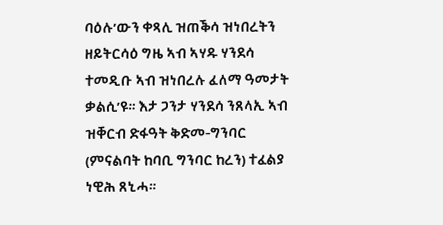ባዕሉ’ውን ቀጻሊ ዝጠቕሳ ዝነበረትን ዘይትርሳዕ ግዜ ኣብ ኣሃዱ ሃንደሳ ተመዲቡ ኣብ ዝነበረሉ ፈለማ ዓመታት ቃልሲ’ዩ። እታ ጋንታ ሃንደሳ ንጸላኢ ኣብ ዝቐርብ ድፋዓት ቅድመ-ግንባር (ምናልባት ከባቢ ግንባር ከረን) ተፈልያ ነዊሕ ጸኒሓ።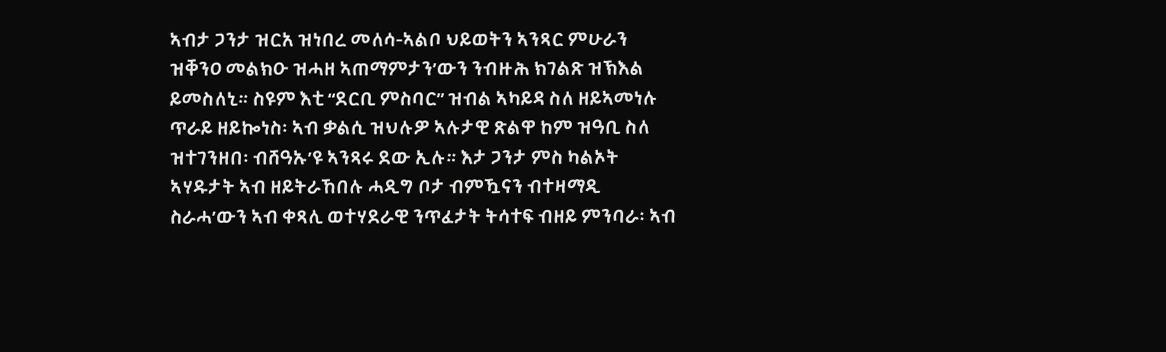ኣብታ ጋንታ ዝርአ ዝነበረ መለሳ-ኣልቦ ህይወትን ኣንጻር ምሁራን ዝቐንዐ መልክዑ ዝሓዘ ኣጠማምታን’ውን ንብዙሕ ክገልጽ ዝኽእል ይመስለኒ። ስዩም እቲ “ደርቢ ምስባር” ዝብል ኣካይዳ ስለ ዘይኣመነሉ ጥራይ ዘይኰነስ፡ ኣብ ቃልሲ ዝህሉዎ ኣሉታዊ ጽልዋ ከም ዝዓቢ ስለ ዝተገንዘበ፡ ብሸዓኡ’ዩ ኣንጻሩ ደው ኢሉ። እታ ጋንታ ምስ ካልኦት ኣሃዱታት ኣብ ዘይትራኸበሉ ሓዲግ ቦታ ብምዃናን ብተዛማዲ ስራሓ’ውን ኣብ ቀጻሊ ወተሃደራዊ ንጥፈታት ትሳተፍ ብዘይ ምንባራ፡ ኣብ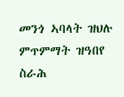መንጎ ኣባላት ዝህሉ ምጥምማት ዝዓበየ ስራሕ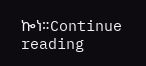ኰነ።Continue reading